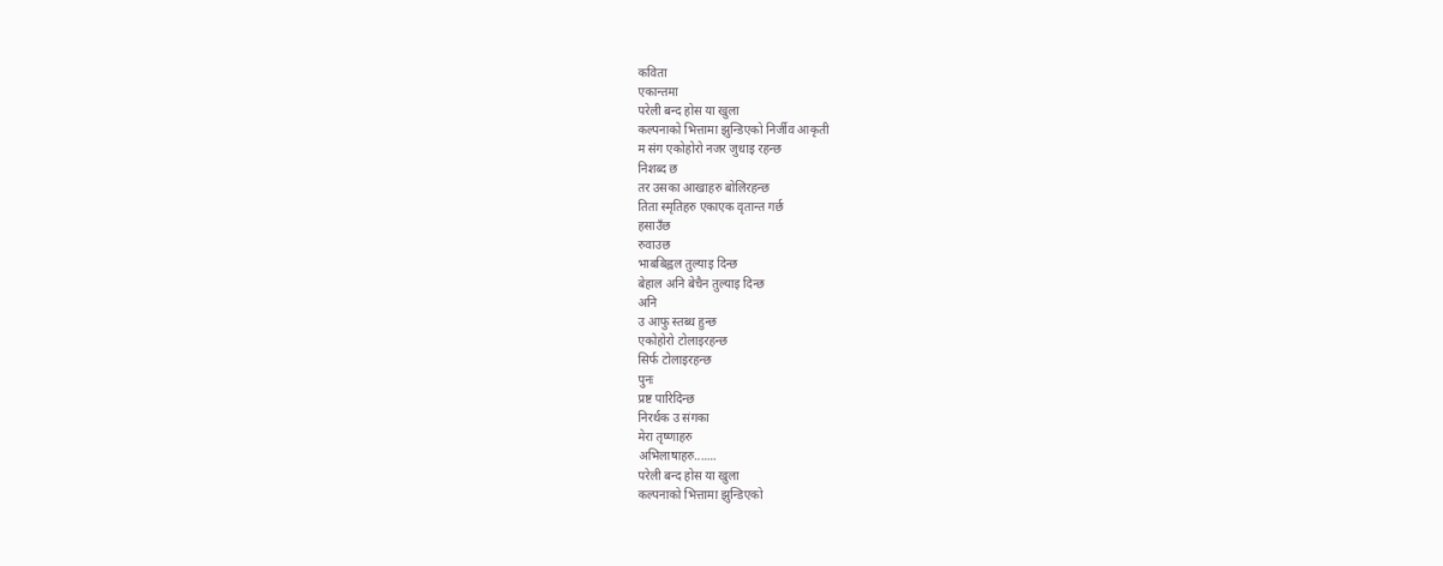कविता
एकान्तमा
परेली बन्द होस या खुला
कल्पनाको भित्तामा झुन्डिएको निर्जीव आकृती
म संग एकोहोरो नजर जुधाइ रहन्छ
निशब्द छ
तर उसका आखाहरु बोलिरहन्छ
तिता स्मृतिहरु एकाएक वृतान्त गर्छ
हसाउँछ
रुवाउछ
भाबबिह्वल तुल्याइ दिन्छ
बेहाल अनि बेचैन तुल्याइ दिन्छ
अनि
उ आफु स्तब्ध हुन्छ
एकोहोरो टोलाइरहन्छ
सिर्फ टोलाइरहन्छ
पुनः
प्रष्ट पारिदिन्छ
निरर्थक उ संगका
मेरा तृष्णाहरु
अभिलाषाहरु.......
परेली बन्द होस या खुला
कल्पनाको भित्तामा झुन्डिएको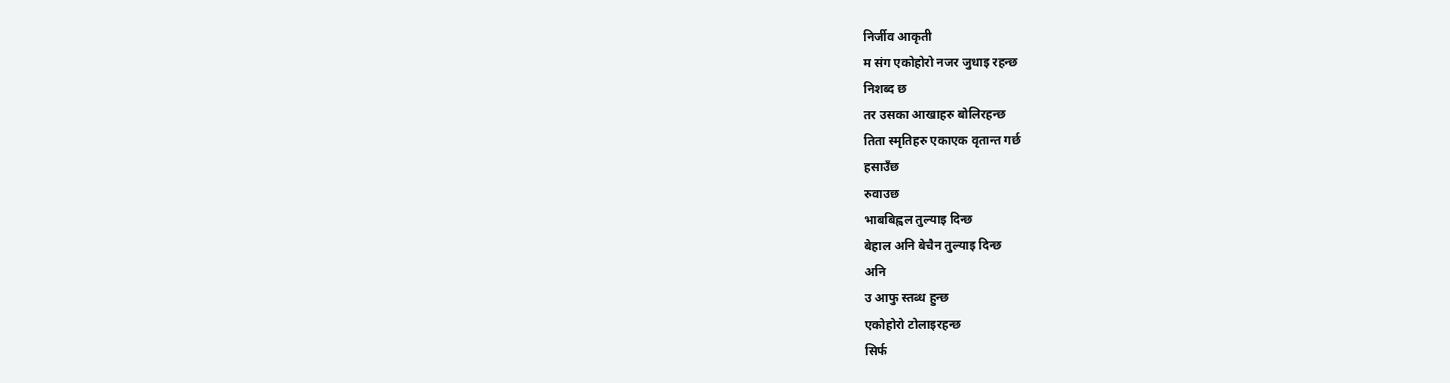निर्जीव आकृती
म संग एकोहोरो नजर जुधाइ रहन्छ
निशब्द छ
तर उसका आखाहरु बोलिरहन्छ
तिता स्मृतिहरु एकाएक वृतान्त गर्छ
हसाउँछ
रुवाउछ
भाबबिह्वल तुल्याइ दिन्छ
बेहाल अनि बेचैन तुल्याइ दिन्छ
अनि
उ आफु स्तब्ध हुन्छ
एकोहोरो टोलाइरहन्छ
सिर्फ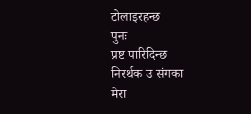टोलाइरहन्छ
पुनः
प्रष्ट पारिदिन्छ
निरर्थक उ संगका
मेरा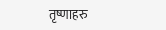तृष्णाहरु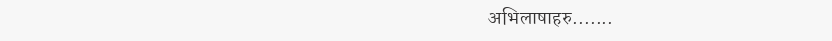अभिलाषाहरु.......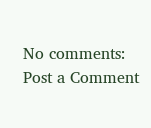No comments:
Post a Comment